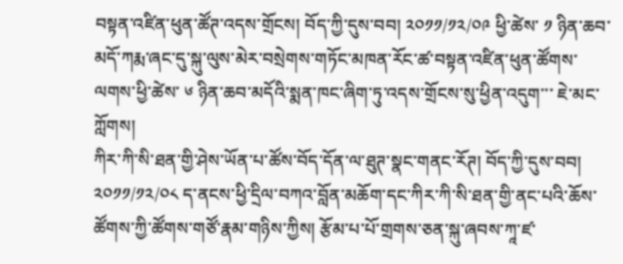བསྟན་འཛིན་ཕུན་ཚོཊ་འདས་གྲོངས། བོད་ཀྱི་དུས་བབ། ༢༠༡༡/༡༢/༠༩ ཕྱི་ཚེས་ ༡ ཉིན་ཆབ་མདོ་ཀརྨ་ཞང་དུ་སྐུ་ལུས་མེར་བསྲེགས་གཏོང་མཁན་རོང་ཚ་བསྟན་འཛིན་ཕུན་ཚོགས་ལགས་ཕྱི་ཚེས་ ༦ ཉིན་ཆབ་མདོའི་སྨན་ཁང་ཞིག་ཏུ་འདས་གྲོངས་སུ་ཕྱིན་འདུག་་་ ཇེ་མང་ཀློགས།
ཀིར་ཀི་སི་ཐན་གྱི་ཤེས་ཡོན་པ་ཚོས་བོད་དོན་ལ་ཐུཊ་སྣང་གནང་རོཊ། བོད་ཀྱི་དུས་བབ། ༢༠༡༡/༡༢/༠༨ ད་ནངས་ཕྱི་དྲིལ་བཀའ་བློན་མཆོག་དང་ཀིར་ཀི་སི་ཐན་གྱི་ནང་པའི་ཆོས་ཚོགས་ཀྱི་ཚོགས་གཙོ་རྣམ་གཉིས་ཀྱིས། རྩོམ་པ་པོ་གྲགས་ཅན་སྐུ་ཞབས་ཀཱ་ཛ་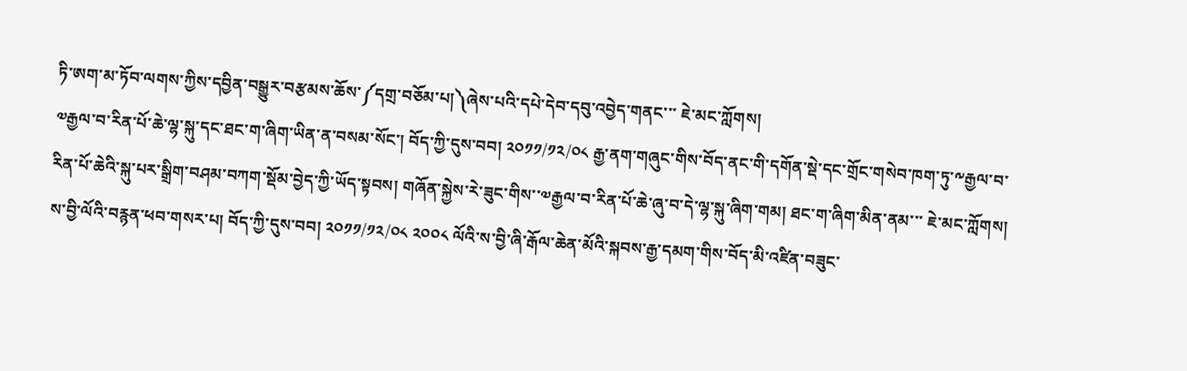ཏི་ཨག་མ་ཏོབ་ལགས་ཀྱིས་དབྱིན་བསྒྱུར་བརྩམས་ཆོས་༼དགྲ་བཅོམ་པ།༽ཞེས་པའི་དཔེ་དེབ་དབུ་འབྱེད་གནང་་་ ཇེ་མང་ཀློགས།
༧རྒྱལ་བ་རིན་པོ་ཆེ་ལྷ་སྐུ་དང་ཐང་ག་ཞིག་ཡིན་ན་བསམ་སོང་། བོད་ཀྱི་དུས་བབ། ༢༠༡༡/༡༢/༠༨ རྒྱ་ནག་གཞུང་གིས་བོད་ནང་གི་དགོན་སྡེ་དང་གྲོང་གསེབ་ཁག་ཏུ་༸རྒྱལ་བ་རིན་པོ་ཆེའི་སྐུ་པར་སྒྲིག་བཤམ་བཀག་སྡོམ་བྱེད་ཀྱི་ཡོད་སྟབས། གཞོན་སྐྱེས་རེ་ཟུང་གིས་་༧རྒྱལ་བ་རིན་པོ་ཆེ་ཞུ་བ་དེ་ལྷ་སྐུ་ཞིག་གམ། ཐང་ག་ཞིག་མིན་ནམ་་་ ཇེ་མང་ཀློགས།
ས་བྱི་ལོའི་བརྙན་ཕབ་གསར་པ། བོད་ཀྱི་དུས་བབ། ༢༠༡༡/༡༢/༠༨ ༢༠༠༨ ལོའི་ས་བྱི་ཞི་རྒོལ་ཆེན་མོའི་སྐབས་རྒྱ་དམག་གིས་བོད་མི་འཛིན་བཟུང་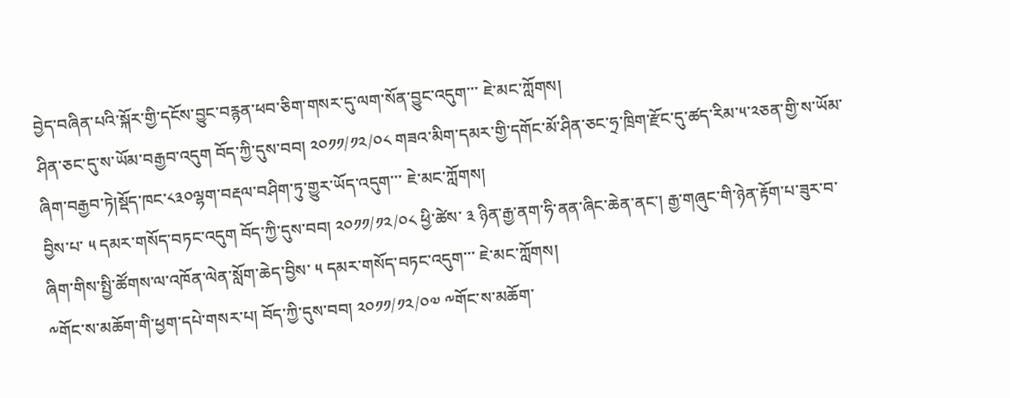བྱེད་བཞིན་པའི་སྐོར་གྱི་དངོས་བྱུང་བརྙན་ཕབ་ཅིག་གསར་དུ་ལག་སོན་བྱུང་འདུག་་་ ཇེ་མང་ཀློགས།
ཤིན་ཅང་དུ་ས་ཡོམ་བརྒྱབ་འདུག བོད་ཀྱི་དུས་བབ། ༢༠༡༡/༡༢/༠༨ གཟའ་མིག་དམར་གྱི་དགོང་མོ་ཤིན་ཅང་ཧྲ་ཁྲིག་རྫོང་དུ་ཚད་རིམ་༥་༢ཅན་གྱི་ས་ཡོམ་ཞིག་བརྒྱབ་ཏེ།སྡོད་ཁང་༨༣༠ལྷག་བརྡལ་བཤིག་ཏུ་གྱུར་ཡོད་འདུག་་་ ཇེ་མང་ཀློགས།
བྱིས་པ་ ༥ དམར་གསོད་བཏང་འདུག བོད་ཀྱི་དུས་བབ། ༢༠༡༡/༡༢/༠༨ ཕྱི་ཚེས་ ༣ ཉིན་རྒྱ་ནག་ཧི་ནན་ཞིང་ཆེན་ནང་། རྒྱ་གཞུང་གི་ཉེན་རྟོག་པ་ཟུར་བ་ཞིག་གིས་སྤྱི་ཚོགས་ལ་འཁོན་ལེན་སློག་ཆེད་བྱིས་ ༥ དམར་གསོད་བཏང་འདུག་་་ ཇེ་མང་ཀློགས།
༸གོང་ས་མཆོག་གི་ཕྱག་དཔེ་གསར་པ། བོད་ཀྱི་དུས་བབ། ༢༠༡༡/༡༢/༠༧ ༸གོང་ས་མཆོག་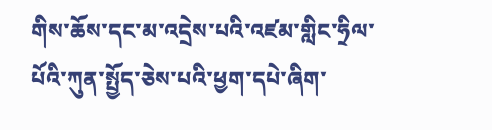གིས་ཆོས་དང་མ་འདྲེས་པའི་འཛམ་གླིང་ཧྲིལ་པོའི་ཀུན་སྤྱོད་ཅེས་པའི་ཕྱག་དཔེ་ཞིག་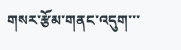གསར་རྩོམ་གནང་འདུག་་་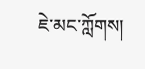ཇེ་མང་ཀློགས།